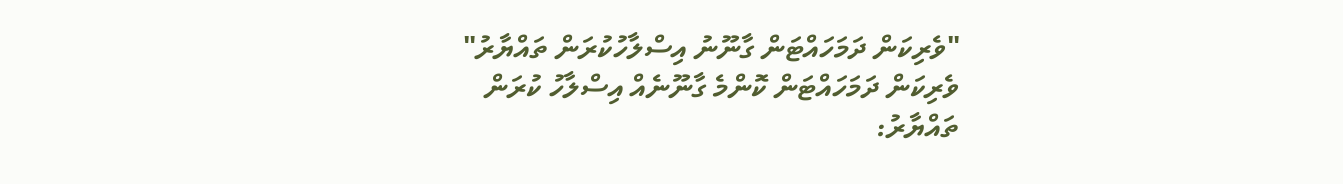"ވެރިކަން ދަމަހައްޓަން ގާނޫނު އިސްލާހުކުރަން ތައްޔާރު"
ވެރިކަން ދަމަހައްޓަން ކޮންމެ ގާނޫނެއް އިސްލާހު ކުރަން ތައްޔާރު: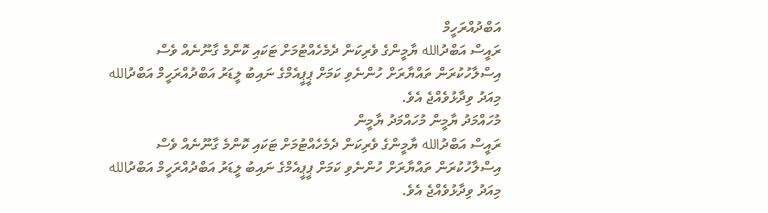އަބްދުއްރަހީމް
ރައީސް އަބްދުالله ޔާމީންގެ ވެރިކަން ދެމެހެއްޓުމަށް ޓަކައި ކޮންމެ ގާނޫނެއް ވެސް އިސްލާހުކުރަން ތައްޔާރަށް ހުންނެވި ކަމަށް ޕީޕީއެމްގެ ނައިބު ލީޑަރު އަބްދުއްރަހީމް އަބްދުالله މިއަދު ވިދާޅުވެއްޖެ އެވެ.
މުހައްމަދު ޔާމީން މުހައްމަދު ޔާމީން
ރައީސް އަބްދުالله ޔާމީންގެ ވެރިކަން ދެމެހެއްޓުމަށް ޓަކައި ކޮންމެ ގާނޫނެއް ވެސް އިސްލާހުކުރަން ތައްޔާރަށް ހުންނެވި ކަމަށް ޕީޕީއެމްގެ ނައިބު ލީޑަރު އަބްދުއްރަހީމް އަބްދުالله މިއަދު ވިދާޅުވެއްޖެ އެވެ.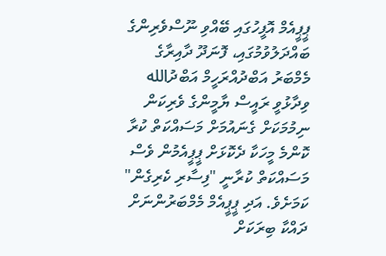ޕީޕީއެމް އޮފީހުގައި ބޭއްވި ނޫސްވެރިންގެ ބައްދަލުވުމުގައި، ފޮނަދޫ ދާއިރާގެ މެމްބަރު އަބްދުއްރަހީމް އަބްދުالله ވިދާޅުވީ ރައީސް ޔާމީންގެ ވެރިކަން ނިމުމަކަށް ގެނައުމަށް މަސައްކަތް ކުރާ ކޮންމެ މީހަކާ ދެކޮޅަށް ޕީޕީއެމުން ވެސް މަސައްކަތް ކުރާނީ "ފިސާރި ކެރިގެން" ކަމަށެވެ. އަދި ޕީޕީއެމް މެމްބަރުންނަށް ދައްކާ ބިރަކަށް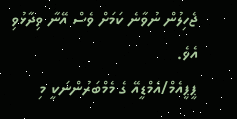ޖެހިލުން ނުވާނެ ކަމަށް ވެސް އޭނާ ވިދާޅުވި އެވެ.
ޕީޕީއެމް/އެމްޑީއޭ ގެ މެމްބަރުންނަކީ މި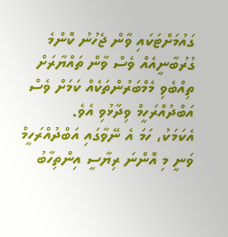ގައުމަށްޓަކައި ވާން ޖެހުނު ކޮންމެ ގުރުބާނީއެއް ވެސް ވާން ތައްޔާރަށް ތިއްބެވި މެމްބަރުންތަކެއް ކަމަށް ވެސް އަބްދުއްރަހީމް ވިދާޅުވި އެވެ.
އެކަމަކު، ހަމަ އެ ނޭވާގައި އަބްދުއްރަހީމް ވަނީ މި އޮންނަ ރިޔާސީ އިންތިހާބު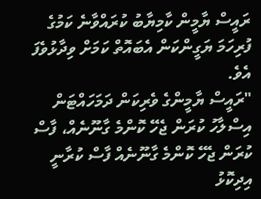ރައީސް ޔާމީން ކާމިޔާބު ކުރައްވާނެ ކަމުގެ ފުރިހަމަ ޔަގީންކަން އެބައޮތް ކަމަށް ވިދާޅުވެފަ އެވެ.
"ރައީސް ޔާމީންގެ ވެރިކަން ދަމަހައްޓަން އިސްލާހު ކުރަން ޖެހޭ ކޮންމެ ގާނޫނެއް، ފާސް ކުރަން ޖެހޭ ކޮންމެ ގާނޫނެއް ފާސް ކުރާނީ އިދިކޮޅު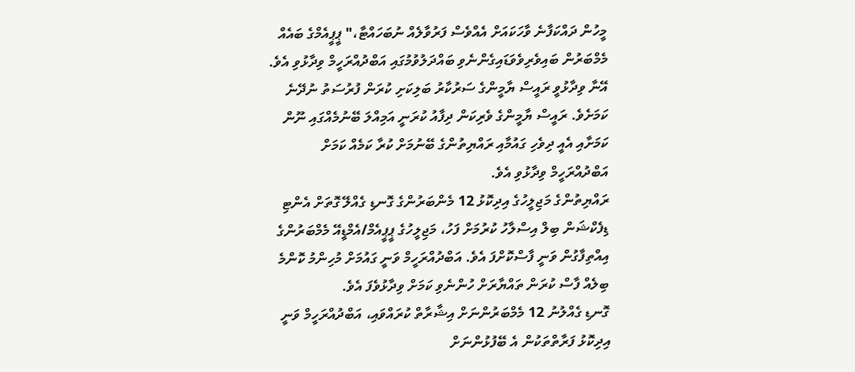މީހުން ދައްކަފާނެ ވާހަކައަށް އެއްވެސް ފަރުވާލެއް ނުބަހައްޓާ،" ޕީޕީއެމްގެ ބައެއް މެމްބަރުން ބައިވެރިވެވަޑައިގެންނެވި ބައްދަލުވުމުގައި އަބްދުއްރަހީމް ވިދާޅުވި އެވެ.
އޭނާ ވިދާޅުވީ ރައީސް ޔާމީންގެ ސަރުކާރު ބަލިކަށި ކުރަން ފުރުސަތު ނުދޭނެ ކަމަށެވެ. ރައީސް ޔާމީންގެ ވެރިކަން ދިފާއު ކުރަނީ އަމިއްލަ ބޭނުމެއްގައި ނޫން ކަމަށާއި އެއީ ދިވެހި ގައުމާއި ރައްޔިތުންގެ ބޭނުމަށް ކުރާ ކަމެއް ކަމަށް އަބްދުއްރަހީމް ވިދާޅުވި އެވެ.
ރައްޔިތުންގެ މަޖިލީހުގެ އިދިކޮޅު 12 މެންބަރުންގެ ގޮނޑި ގެއްލޭ ގޮތަށް އެންޓި ޑިފެކްޝަން ބިލް އިސްލާހު ކުރުމަށް ފަހު، މަޖިލީހުގެ ޕީޕީއެމް/އެމްޑީއޭ މެމްބަރުންގެ އިއްތިފާގުން ވަނީ ފާސްކޮށްފަ އެވެ. އަބްދުއްރަހީމް ވަނީ ގައުމަށް މުހިންމު ކޮންމެ ބިލެއް ފާސް ކުރަން ތައްޔާރަށް ހުންނެވި ކަމަށް ވިދާޅުވެފަ އެވެ.
ގޮނޑި ގެއްލުނު 12 މެމްބަރުންނަށް އިޝާރާތް ކުރައްވައި، އަބްދުއްރަހީމް ވަނީ އިދިކޮޅު ފަރާތްތަކުން އެ ބޭފުޅުންނަށް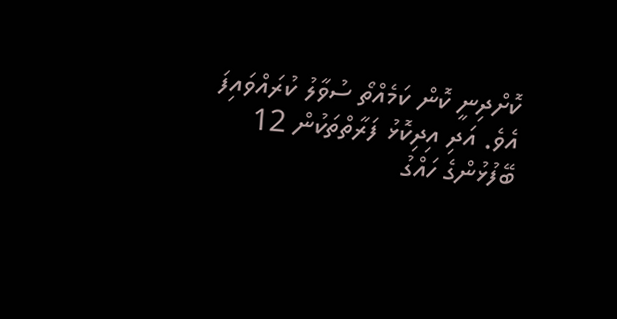ކޮށްދިނީ ކޮން ކަމެއްތޯ ސުވާލު ކުރައްވައިފަ އެވެ. އަދި އިދިކޮޅު ފަރާތްތަކުން 12 ބޭފުޅުންގެ ހައްގު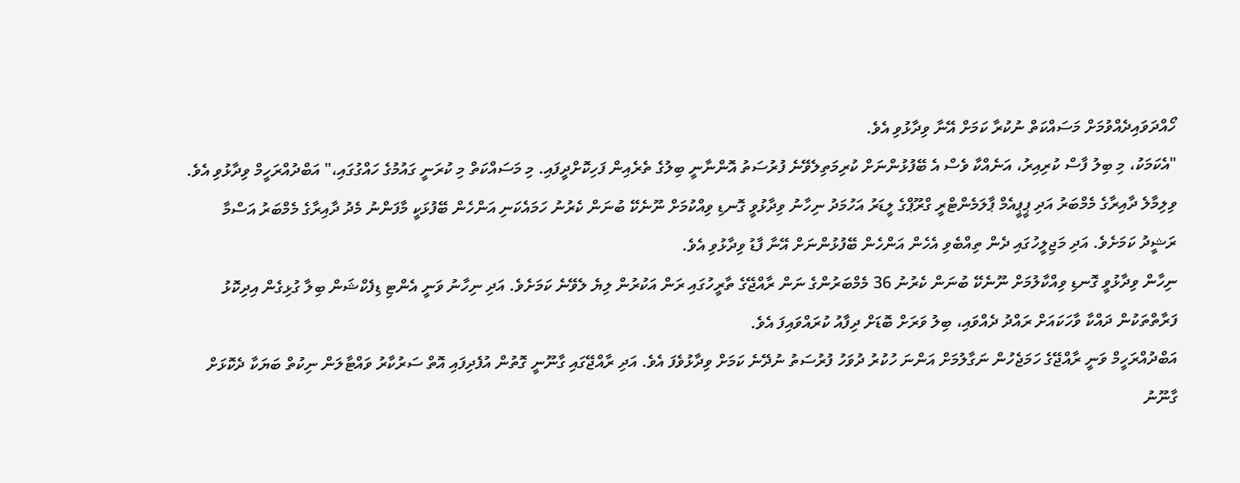ހޯއްދަވައިދެއްވުމަށް މަސައްކަތް ނުކުރާ ކަމަށް އޭނާ ވިދާޅުވި އެވެ.
"އެކަމަކު، މި ބިލު ފާސް ކުރިއިރު، އަނެއްކާ ވެސް އެ ބޭފުޅުންނަށް ކުރިމަތިލެވޭނެ ފުރުސަތު އޮންނާނީ ބިލުގެ ތެރެއިން ފަހިކޮށްދީފައި. މި މަސައްކަތް މި ކުރަނީ ގައުމުގެ ހައްގުގައި،" އަބްދުއްރަހީމް ވިދާޅުވި އެވެ.
ވިލިމާލެ ދާއިރާގެ މެމްބަރު އަދި ޕީޕީއެމް ޕާލަމެންޓްރީ ގްރޫޕްގެ ލީޑަރު އަހުމަދު ނިހާނު ވިދާޅުވީ ގޮނޑި ވިއްކުމަށް ނޫނެކޭ ބުނަން ކެރުނު ހަމައެކަނި އަންހެން ބޭފުޅަކީ މާފަންނު މެދު ދާއިރާގެ މެމްބަރު އަސްމާ ރަޝީދު ކަމަށެވެ. އަދި މަޖިލީހުގައި ދެން ތިއްބެވި އެހެން އަންހެން ބޭފުޅުންނަށް އޭނާ ފާޑު ވިދާޅުވި އެވެ.
ނިހާން ވިދާޅުވީ ގޮނޑި ވިއްކާލުމަށް ނޫނެކޭ ބުނަން ކެރުނު 36 މެމްބަރުންގެ ނަން ރާއްޖޭގެ ތާރީހުގައި ރަން އަކުރުން ލިޔެ ލެވޭނެ ކަމަށެވެ. އަދި ނިހާނު ވަނީ އެންޓި ޑިފެކްޝަން ބިލާ ގުޅިގެން އިދިކޮޅު ފަރާތްތަކުން ދައްކާ ވާހަކައަށް ރައްދު ދެއްވައި، ބިލު ވަރަށް ބޮޑަށް ދިފާއު ކުރައްވައިފަ އެވެ.
އަބްދުއްރަހީމް ވަނީ ރާއްޖޭގެ ހަމަޖެހުން ނަގާލުމަށް އަންނަ ހުކުރު ދުވަހު ފުރުސަތު ނުދޭނެ ކަމަށް ވިދާޅުވެފަ އެވެ. އަދި ރާއްޖޭގައި ގާނޫނީ ގޮތުން އުފެދިފައި އޮތް ސަރުކާރު ވައްޓާލަން ނިކުތް ބަޔަކާ ދެކޮޅަށް ގާނޫނު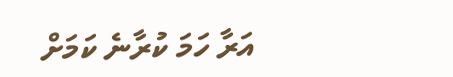އަރާ ހަމަ ކުރާނެ ކަމަށް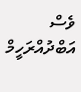ވެސް އަބްދުއްރަހީމް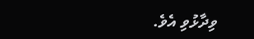ވިދާޅުވި އެވެ.